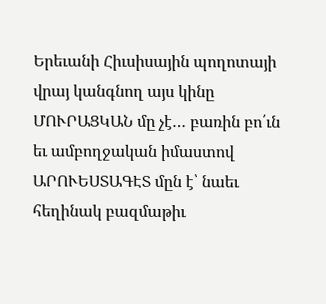Երեւանի Հիւսիսային պողոտայի վրայ կանգնող այս կինը ՄՈՒՐԱՑԿԱՆ մը չէ… բառին բո՛ւն եւ ամբողջական իմաստով ԱՐՈՒԵՍՏԱԳԷՏ մըն է՝ նաեւ հեղինակ բազմաթիւ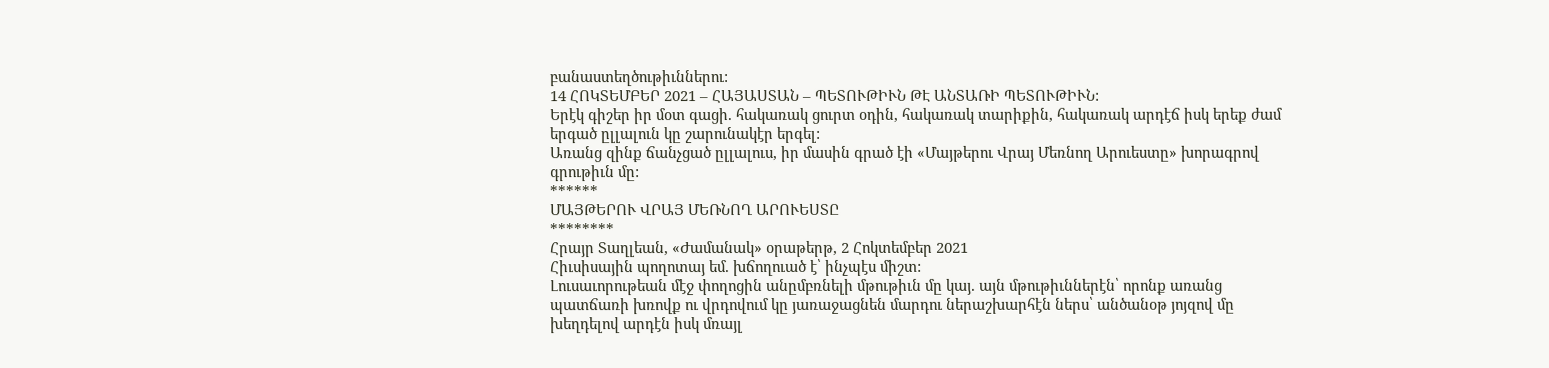բանաստեղծութիւններու:
14 ՀՈԿՏԵՄԲԵՐ 2021 – ՀԱՅԱՍՏԱՆ – ՊԵՏՈՒԹԻՒՆ ԹԷ ԱՆՏԱՌԻ ՊԵՏՈՒԹԻՒՆ:
Երէկ գիշեր իր մօտ գացի. հակառակ ցուրտ օդին, հակառակ տարիքին, հակառակ արդէճ իսկ երեք ժամ երգած ըլլալուն կը շարունակէր երգել:
Առանց զինք ճանչցած ըլլալուս, իր մասին գրած էի «Մայթերու Վրայ Մեռնող Արուեստը» խորագրով գրութիւն մը:
******
ՄԱՅԹԵՐՈՒ ՎՐԱՅ ՄԵՌՆՈՂ ԱՐՈՒԵՍՏԸ
********
Հրայր Տաղլեան, «Ժամանակ» օրաթերթ, 2 Հոկտեմբեր 2021
Հիւսիսային պողոտայ եմ. խճողուած է՝ ինչպէս միշտ:
Լուսաւորութեան մէջ փողոցին անըմբռնելի մթութիւն մը կայ. այն մթութիւններէն՝ որոնք առանց պատճառի խռովք ու վրդովում կը յառաջացնեն մարդու ներաշխարհէն ներս՝ անծանօթ յոյզով մը խեղդելով արդէն իսկ մռայլ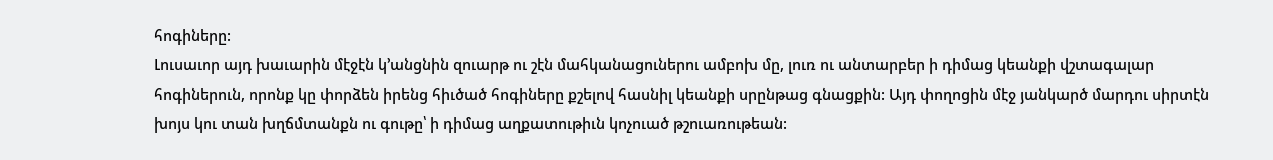հոգիները:
Լուսաւոր այդ խաւարին մէջէն կ’անցնին զուարթ ու շէն մահկանացուներու ամբոխ մը, լուռ ու անտարբեր ի դիմաց կեանքի վշտագալար հոգիներուն, որոնք կը փորձեն իրենց հիւծած հոգիները քշելով հասնիլ կեանքի սրընթաց գնացքին: Այդ փողոցին մէջ յանկարծ մարդու սիրտէն խոյս կու տան խղճմտանքն ու գութը՝ ի դիմաց աղքատութիւն կոչուած թշուառութեան: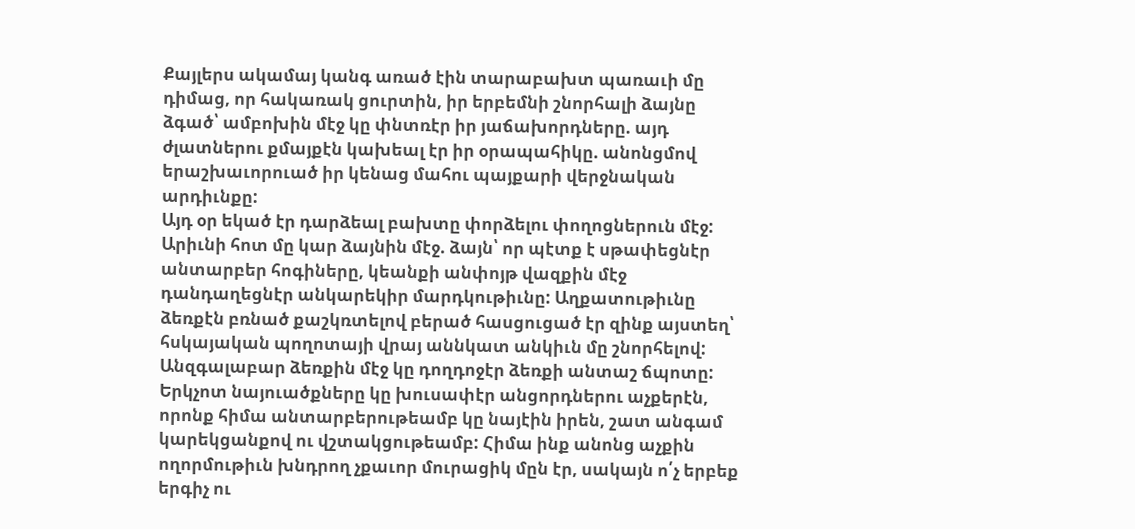Քայլերս ակամայ կանգ առած էին տարաբախտ պառաւի մը դիմաց, որ հակառակ ցուրտին, իր երբեմնի շնորհալի ձայնը ձգած՝ ամբոխին մէջ կը փնտռէր իր յաճախորդները. այդ ժլատներու քմայքէն կախեալ էր իր օրապահիկը. անոնցմով երաշխաւորուած իր կենաց մահու պայքարի վերջնական արդիւնքը:
Այդ օր եկած էր դարձեալ բախտը փորձելու փողոցներուն մէջ:
Արիւնի հոտ մը կար ձայնին մէջ. ձայն՝ որ պէտք է սթափեցնէր անտարբեր հոգիները, կեանքի անփոյթ վազքին մէջ դանդաղեցնէր անկարեկիր մարդկութիւնը: Աղքատութիւնը ձեռքէն բռնած քաշկռտելով բերած հասցուցած էր զինք այստեղ՝ հսկայական պողոտայի վրայ աննկատ անկիւն մը շնորհելով:
Անզգալաբար ձեռքին մէջ կը դողդոջէր ձեռքի անտաշ ճպոտը:
Երկչոտ նայուածքները կը խուսափէր անցորդներու աչքերէն, որոնք հիմա անտարբերութեամբ կը նայէին իրեն, շատ անգամ կարեկցանքով ու վշտակցութեամբ: Հիմա ինք անոնց աչքին ողորմութիւն խնդրող չքաւոր մուրացիկ մըն էր, սակայն ո՛չ երբեք երգիչ ու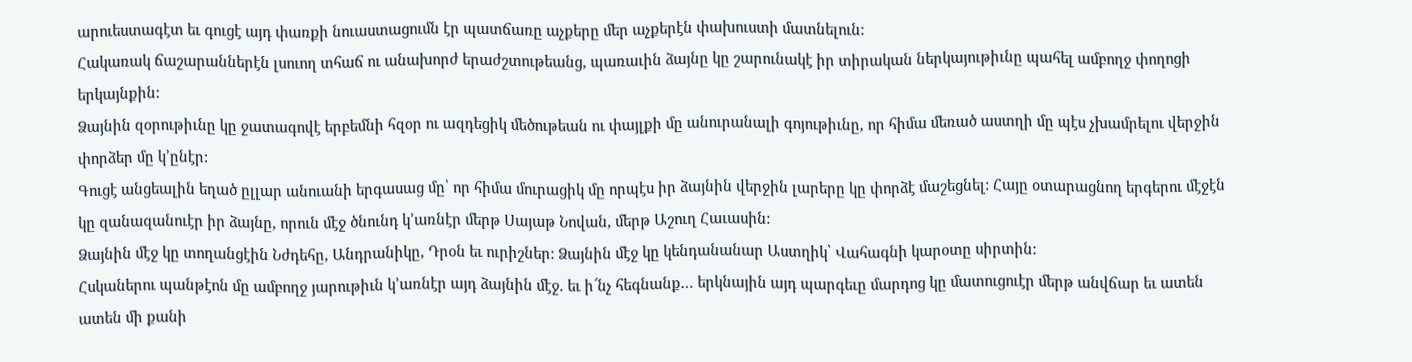արուեստագէտ եւ գուցէ այդ փառքի նուաստացումն էր պատճառը աչքերը մեր աչքերէն փախուստի մատնելուն:
Հակառակ ճաշարաններէն լսուող տհաճ ու անախորժ երաժշտութեանց, պառաւին ձայնը կը շարունակէ իր տիրական ներկայութիւնը պահել ամբողջ փողոցի երկայնքին:
Ձայնին զօրութիւնը կը ջատագովէ երբեմնի հզօր ու ազդեցիկ մեծութեան ու փայլքի մը անուրանալի գոյութիւնը, որ հիմա մեռած աստղի մը պէս չխամրելու վերջին փորձեր մը կ’ընէր:
Գուցէ անցեալին եղած ըլլար անուանի երգասաց մը՝ որ հիմա մուրացիկ մը որպէս իր ձայնին վերջին լարերը կը փորձէ մաշեցնել: Հայը օտարացնող երգերու մէջէն կը զանազանուէր իր ձայնը, որուն մէջ ծնունդ կ’առնէր մերթ Սայաթ Նովան, մերթ Աշուղ Հաւասին:
Ձայնին մէջ կը տողանցէին Նժդեհը, Անդրանիկը, Դրօն եւ ուրիշներ: Ձայնին մէջ կը կենդանանար Աստղիկ՝ Վահագնի կարօտը սիրտին:
Հսկաներու պանթէոն մը ամբողջ յարութիւն կ’առնէր այդ ձայնին մէջ. եւ ի՜նչ հեգնանք… երկնային այդ պարգեւը մարդոց կը մատուցուէր մերթ անվճար եւ ատեն ատեն մի քանի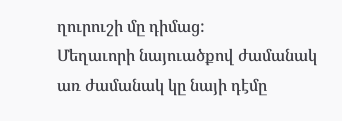ղուրուշի մը դիմաց:
Մեղաւորի նայուածքով ժամանակ առ ժամանակ կը նայի դէմը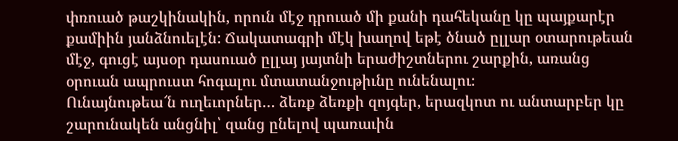փռուած թաշկինակին, որուն մէջ դրուած մի քանի դահեկանը կը պայքարէր քամիին յանձնուելէն: Ճակատագրի մէկ խաղով եթէ ծնած ըլլար օտարութեան մէջ, գուցէ այսօր դասուած ըլլայ յայտնի երաժիշտներու շարքին, առանց օրուան ապրուստ հոգալու մտատանջութիւնը ունենալու։
Ունայնութեա՜ն ուղեւորներ… ձեռք ձեռքի զոյգեր, երազկոտ ու անտարբեր կը շարունակեն անցնիլ՝ զանց ընելով պառաւին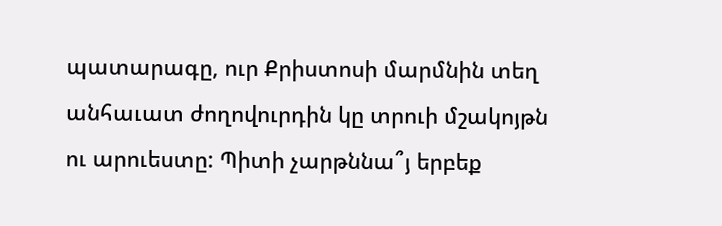պատարագը, ուր Քրիստոսի մարմնին տեղ անհաւատ ժողովուրդին կը տրուի մշակոյթն ու արուեստը: Պիտի չարթննա՞յ երբեք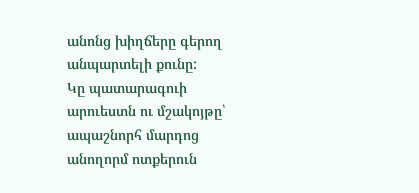անոնց խիղճերը գերող անպարտելի քունը:
Կը պատարագուի արուեստն ու մշակոյթը՝ ապաշնորհ մարդոց անողորմ ոտքերուն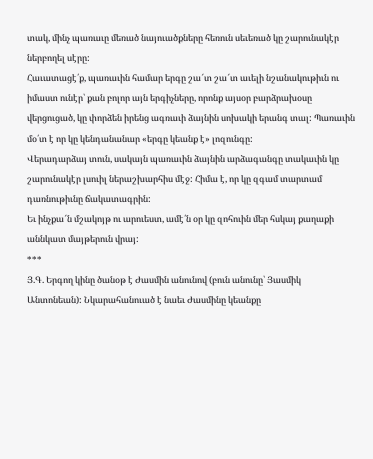տակ, մինչ պառաւը մեռած նայուածքները հեռուն սեւեռած կը շարունակէր ներբողել սէրը:
Հաւատացէ՛ք, պառաւին համար երգը շա՜տ շա՜տ աւելի նշանակութիւն ու իմաստ ունէր՝ քան բոլոր այն երգիչները, որոնք այսօր բարձրախօսը վերցուցած, կը փորձեն իրենց ագռաւի ձայնին սոխակի երանգ տալ: Պառաւին մօ՛տ է որ կը կենդանանար «երգը կեանք է» լոզունգը:
Վերադարձայ տուն, սակայն պառաւին ձայնին արձագանգը տակաւին կը շարունակէր լսուիլ ներաշխարհիս մէջ: Հիմա է, որ կը զգամ տարտամ դառնութիւնը ճակատագրին:
Եւ ինչքա՜ն մշակոյթ ու արուեստ, ամէ՛ն օր կը զոհուին մեր հսկայ քաղաքի աննկատ մայթերուն վրայ:
***
Յ.Գ. Երգող կինը ծանօթ է Ժասմին անունով (բուն անունը՝ Յասմիկ Անտոնեան): Նկարահանուած է նաեւ Ժասմինը կեանքը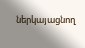ներկայացնող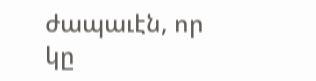ժապաւէն, որ կը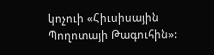կոչուի «Հիւսիսային Պողոտայի Թագուհին»: